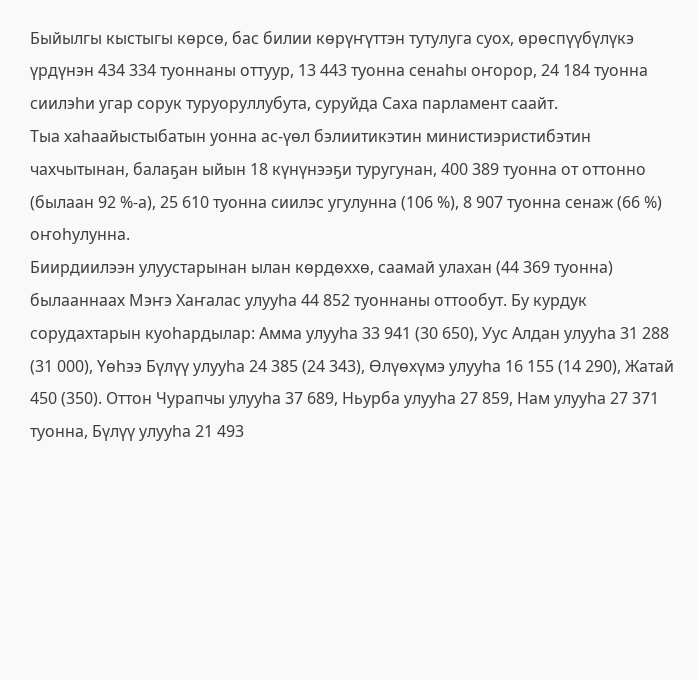Быйылгы кыстыгы көрсө, бас билии көрүҥүттэн тутулуга суох, өрөспүүбүлүкэ үрдүнэн 434 334 туоннаны оттуур, 13 443 туонна сенаһы оҥорор, 24 184 туонна сиилэһи угар сорук туруоруллубута, суруйда Саха парламент саайт.
Тыа хаһаайыстыбатын уонна ас-үөл бэлиитикэтин министиэристибэтин чахчытынан, балаҕан ыйын 18 күнүнээҕи туругунан, 400 389 туонна от оттонно (былаан 92 %-а), 25 610 туонна сиилэс угулунна (106 %), 8 907 туонна сенаж (66 %) оҥоһулунна.
Биирдиилээн улуустарынан ылан көрдөххө, саамай улахан (44 369 туонна) былааннаах Мэҥэ Хаҥалас улууһа 44 852 туоннаны оттообут. Бу курдук сорудахтарын куоһардылар: Амма улууһа 33 941 (30 650), Уус Алдан улууһа 31 288 (31 000), Үөһээ Бүлүү улууһа 24 385 (24 343), Өлүөхүмэ улууһа 16 155 (14 290), Жатай 450 (350). Оттон Чурапчы улууһа 37 689, Ньурба улууһа 27 859, Нам улууһа 27 371 туонна, Бүлүү улууһа 21 493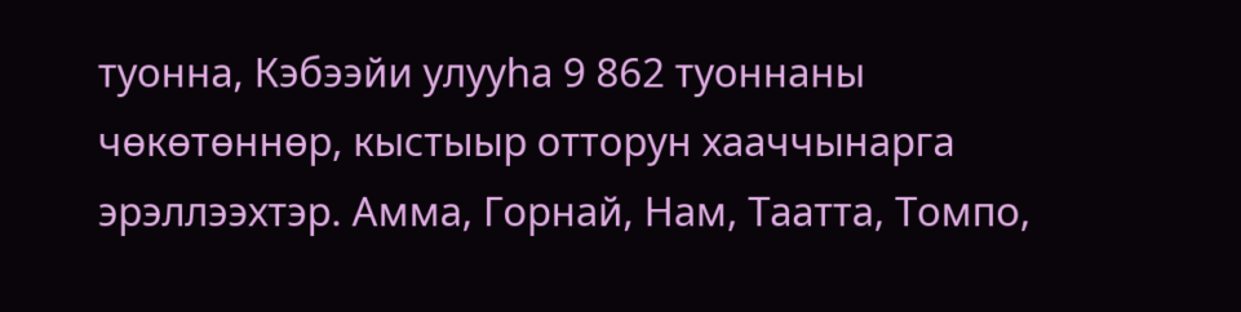туонна, Кэбээйи улууһа 9 862 туоннаны чөкөтөннөр, кыстыыр отторун хааччынарга эрэллээхтэр. Амма, Горнай, Нам, Таатта, Томпо,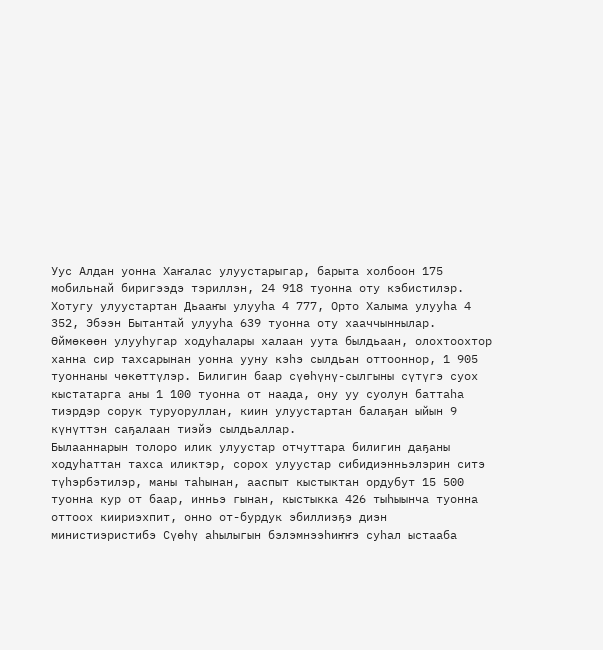Уус Алдан уонна Хаҥалас улуустарыгар, барыта холбоон 175 мобильнай биригээдэ тэриллэн, 24 918 туонна оту кэбистилэр.
Хотугу улуустартан Дьааҥы улууһа 4 777, Орто Халыма улууһа 4 352, Эбээн Бытантай улууһа 639 туонна оту хааччыннылар. Өймөкөөн улууһугар ходуһалары халаан уута былдьаан, олохтоохтор ханна сир тахсарынан уонна ууну кэһэ сылдьан оттооннор, 1 905 туоннаны чөкөттүлэр. Билигин баар сүөһүнү-сылгыны сүтүгэ суох кыстатарга аны 1 100 туонна от наада, ону уу суолун баттаһа тиэрдэр сорук туруоруллан, киин улуустартан балаҕан ыйын 9 күнүттэн саҕалаан тиэйэ сылдьаллар.
Былааннарын толоро илик улуустар отчуттара билигин даҕаны ходуһаттан тахса иликтэр, сорох улуустар сибидиэнньэлэрин ситэ түһэрбэтилэр, маны таһынан, ааспыт кыстыктан ордубут 15 500 туонна кур от баар, инньэ гынан, кыстыкка 426 тыһыынча туонна оттоох киириэхпит, онно от-бурдук эбиллиэҕэ диэн министиэристибэ Сүөһү аһылыгын бэлэмнээһиҥҥэ суһал ыстааба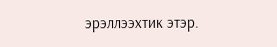эрэллээхтик этэр.